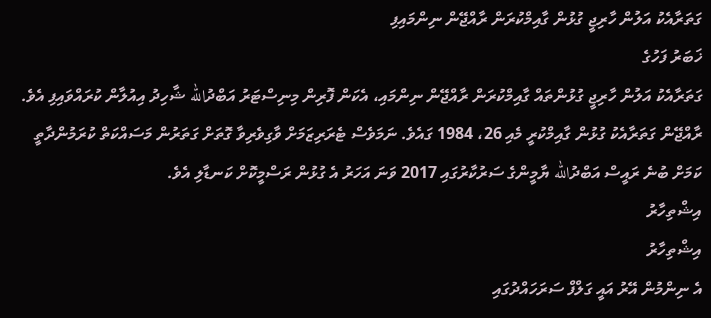ގަތަރާއެކު އަލުން ހާރިޖީ ގުޅުން ގާއިމްކުރަން ރާއްޖޭން ނިންމައިފި
ޚަބަރު ފަހުގެ
ގަތަރާއެކު އަލުން ހާރިޖީ ގުޅުންތައް ގާއިމްކުރަން ރާއްޖޭން ނިންމައި، އެކަން ފޮރިން މިނިސްޓަރު އަބްދުالله ޝާހިދު އިއުލާން ކުރައްވައިފި އެވެ.
ރާއްޖޭން ގަތަރާއެކު ގުޅުން ގާއިމްކުރީ މެއި 26، 1984 ގައެވެ. ނަމަވެސް ޓެރަރިޒަމަށް ވާގިވެރިވާ ގޮތަށް ގަތަރުން މަސައްކަތް ކުރަމުންދާތީ ކަމަށް ބުނެ ރައީސް އަބްދުالله ޔާމީންގެ ސަރުކާރުގައި 2017 ވަނަ އަހަރު އެ ގުޅުން ރަސްމީކޮށް ކަނޑާލި އެވެ.
އިޝްތިހާރު
އިޝްތިހާރު
އެ ނިންމުން އޭރު އައީ ގަލްފް ސަރަހައްދުގައި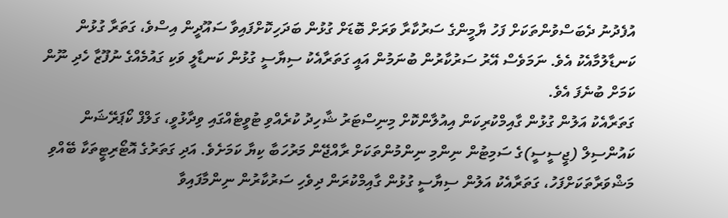އުފެދުނު ދެބަސްވުންތަކަށް ފަހު ޔާމީންގެ ސަރުކާރާ ވަރަށް ބޮޑަށް ގުޅުން ބަދަހިކޮށްފައިވާ ސައޫދީން އިސްވެ، ގަތަރާ ގުޅުން ކަނޑާލުމާއެކު އެވެ. ނަމަވެސް އޭރު ސަރުކާރުން ބުނަމުން އައީ ގަތަރާއެކު ސިޔާސީ ގުޅުން ކަނޑާލީ ވަކި ގައުމެއްގެ ނުފޫޒާ ހެދި ނޫން ކަމަށް ބުނެފަ އެވެ.
ގަތަރާއެކު އަލުން ގުޅުން ގާއިމްކުރިކަން އިއުލާންކޮށް މިނިސްޓަރު ޝާހިދު ކުރެއްވި ޓުވީޓެއްގައި ވިދާޅުވީ، ގަލްފް ކޯޕަރޭޝަން ކައުންސިލް (ޖީސީސީ)ގެ ސަމިޓުން ނިންމި ނިންމުންތަކަށް ރާއްޖޭން މަރުހަބާ ކިޔާ ކަމަށެވެ. އަދި ގަތަރުގެ އޮޓޯރިޓީތަކާ ބޭއްވި މަޝްވަރާތަކަށްފަހު، ގަތަރާއެކު އަލުން ސިޔާސީ ގުޅުން ގާއިމްކުރަން ދިވެހި ސަރުކާރުން ނިންމާފައިވާ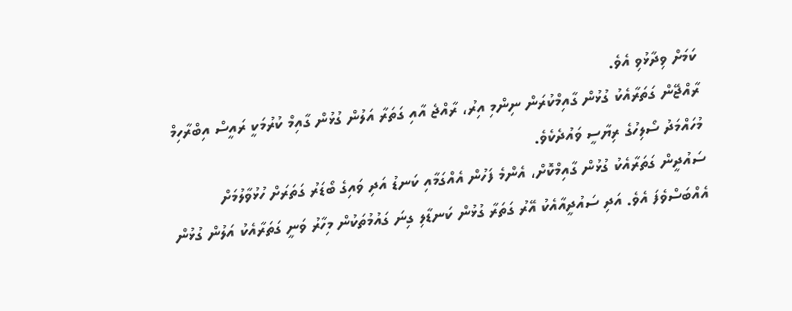ކަމަށް ވިދާޅުވި އެވެ.
ރާއްޖޭން ގަތަރާއެކު ގުޅުން ގާއިމްކުރަން ނިންމި އިރު، ރާއްޖެ އާއި ގަތަރާ އަލުން ގުޅުން ގާއިމް ކުރުމަކީ ރައީސް އިބްރާހިމް މުހައްމަދު ސޯލިހުގެ ރިޔާސީ ވައުދެކެވެ.
ސައުދީން ގަތަރާއެކު ގުޅުން ގާއިމްކޮށް، އެންމެ ފަހުން އެއްގަމާއި ކަނޑު އަދި ވައިގެ ބޯޑަރު ގަތަރަށް ހުޅުވާލުމަށް އެއްބަސްވެފަ އެވެ. އަދި ސައުދީއާއެކު އޭރު ގަތަރާ ގުޅުން ކަނޑާލި ގިނަ ގައުމުތަކުން މިހާރު ވަނީ ގަތަރާއެކު އަލުން ގުޅުން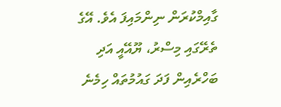ގާއިމްކުރަން ނިންމައިފަ އެވެ. އޭގެ ތެރޭގައި މިސްރު، ޔޫއޭއީ އަދި ބަހްރެއިން ފަދަ ގައުމުތައް ހިމެނެ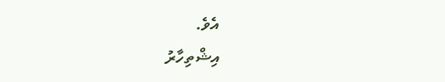އެވެ.
އިޝްތިހާރު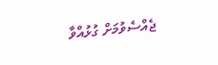ޖެއްސެވުމަށް ގުޅުއްވާ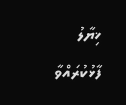ޚިޔާލު ފާޅުކުރައްވާ